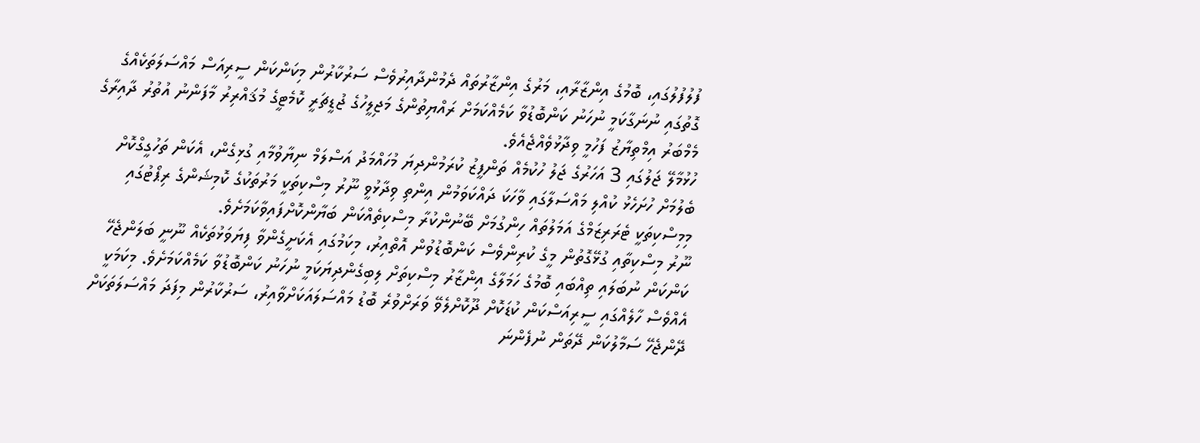ފުލުފުލުގައި، ބޮމުގެ އިންޒާރާއި، މަރުގެ އިންޒާރުތައް ދެމުންދާއިރުވެސް ސަރުކާރުން މިކަންކަން ސީރިއަސް މައްސަލަތަކެއްގެ ގޮތުގައި ނުނަގާކަމީ ނުހަނު ކަންބޮޑުވާ ކަމެއްކަމަށް ރައްޔިތުންގެ މަޖިލީހުގެ ޖުޑީޗަރީ ކޮމެޓީގެ މުޤައްރިރު މާފަންނު އުތުރު ދާއިރާގެ މެމްބަރު އިމްތިޔާޒު ފަހުމީ ވިދާޅުވެއްޖެއެވެ.
ހުޅުމާލޭ ޖަލުގައި 3 އަހަރުގެ ޖަލު ހުކުމެއް ތަންފީޒު ކުރަމުންދިޔަ މުހައްމަދު އަސްލަމް ނިޔާވުމާއި ގުޅިގެން، އެކަން ތަހުގީގްކޮށް ބެލުމަށް ހުށަހެޅު ކުއްލި މައްސަލާގައި ވާހަކަ ދައްކަވަމުން އިންތި ވިދާޅުވީ ނޫރު މިސްކިތަކީ މަރުތަކުގެ ކޮމިޝަންގެ ރިޕޯޓުގައި މިމިސްކިތަކީ ޓެރަރިޒަމްގެ އަމަލުތައް ހިންގުމަށް ބޭނުންކުރާ މިސްކިތެއްކަން ބަޔާންކޮށްފައިވާކަމަށެވެ.
ނޫރު މިސްކިތާއި ގުޅޭގޮތުން މީގެ ކުރިންވެސް ކަންބޮޑުވުން އޮތްއިރު، މިކަމުގައި އެކަށީގެންވާ ފިޔަވަޅުތަކެއް ނޫނީ ބަލަންޖެހޭ ކަންކަން ނުބަލައި ތިއްބައި ބޮމުގެ ހަމަލާގެ އިންޒާރު މިސްކިތަށް ލިބިގެންދިޔަކަމީ ނުހަނު ކަންބޮޑުވާ ކަމެއްކަމަށެވެ. މިކަމަކީ އެއްވެސް ހާލެއްގައި ސީރިއަސްކަން ކުޑަކޮށް ދޫކޮށްލެވޭ ވަރަށްވުރެ ބޮޑު މައްސަލައަކަށްވާއިރު، ސަރުކާރުން މިފަދަ މައްސަލަތަކަށް ދޭންޖެހޭ ސަމާލުކަން ދޭތަން ނުފެންނަ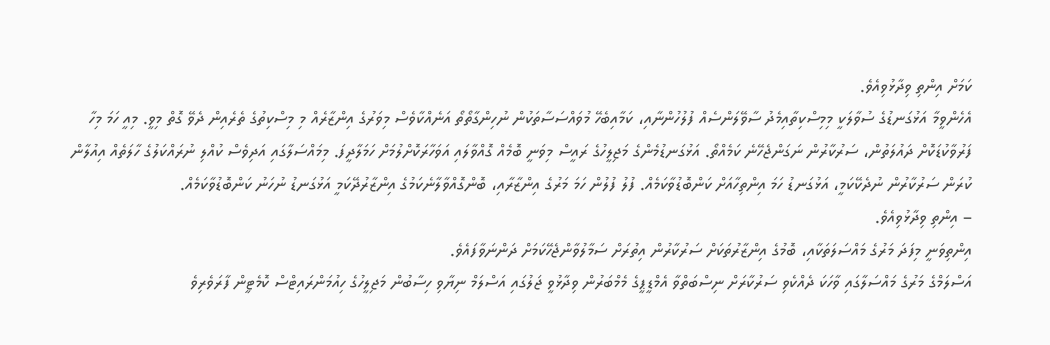ކަމަށް އިންތި ވިދާޅުވިއެވެ.
އެހެންވީމާ އަޅުގަނޑުގެ ސުވާލަކީ މިމިސްކިތާއިމެދު ސާވޭލަންސެއް ފުލުހުންނާއި، ކަމާއިބެހޭ މުވައްސަސާތަކުން ނުހިންގާތޯތޯ އަނެއްކާވެސް މިވަރުގެ އިންޒާރެއް މި މިސްކިތުގެ ތެރެއިން ދެވޭ ގޮތް މިވީ. މިއީ ހަމަ މިހާ ފަރުވާކުޑަކޮށް ދައުލަތުން، ސަރުކާރުން ނަގަންޖެހޭނެ ކަމެއްތޯ. އަޅުގަނޑުމެންގެ މަޖިލީހުގެ ރައީސް މިވަނީ ބޮމެއް ގޮއްވާލައި އަވަހާރަކޮށްލުމަށް ހަމަލާދީފަ. މިމައްސަލާގައި އަދިވެސް ކުއްލި ނުރައްކަލުގެ ހާލަތެއް އިއުލާން ކުރަން ސަރުކާރުން ނުދެކޭކަމީ، އަޅުގަނޑު ހަމަ އިންތިހާއަށް ކަންބޮޑުވާކަމެއް. ފުލު ފުލުން ހަމަ މަރުގެ އިންޒާރާއި، ބޮންގޮއްވާލާނެކަމުގެ އިންޒާރުދޭކަމީ އަޅުގަނޑު ނުހަނު ކަންބޮޑުވާކަމެއް.
– އިންތި ވިދާޅުވިއެވެ.
އިންތިވަނީ މިފަދަ މަރުގެ މައްސަލަތަކާއި، ބޮމުގެ އިންޒާރުތަކަށް ސަރުކާރުން އިތުރަށް ސަމާލުވާންޖެހޭކަމަށް ދަންނަވާފައެވެ.
އަސްލަމްގެ މަރުގެ މައްސަލާގައި ވާހަކަ ދެއްކެވި ސަރުކާރަށް ނިސްބަތްވާ އެމްޑީޕީގެ މެމްބަރުން ވިދާޅުވީ ޖަލުގައި އަސްލަމް ނިޔާވި ހިސާބުން މަޖިލީހުގެ ހިއުމަންރައިޓްސް ކޮމެޓީން ފާރަވެރިވެ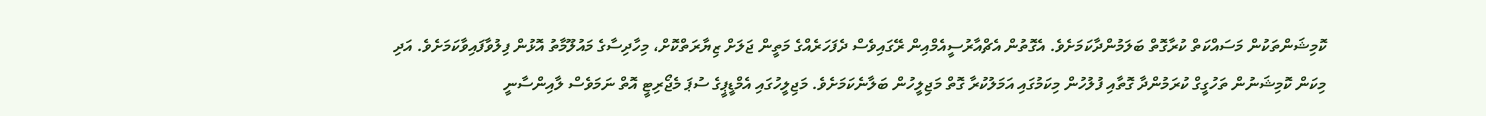ކޮމިޝަންތަކުން މަސައްކަތް ކުރާގޮތް ބަލަމުންދާކަމަށެވެ. އެގޮތުން އެޗްއާރުސީއެމްއިން ރޭގައިވެސް ދެފަހަރެއްގެ މަތީން ޖަލަށް ޒިޔާރަތްކޮށް، މިހާދިސާގެ މައުލޫމާތު އޮޅުން ފިލުވާފައިވާކަމަށެވެ. އަދި މިކަން ކޮމިޝަނުން ތަހުގީގް ކުރަމުންދާ ގޮތާއި ފުލުހުން މިކަމުގައި އަމަލުކުރާ ގޮތް މަޖިލީހުން ބަލާނެކަމަށެވެ. މަޖިލީހުގައި އެމްޑީޕީގެ ސުޕަ މެޖޯރިޓީ އޮތް ނަމަވެސް ލާއިންސާނީ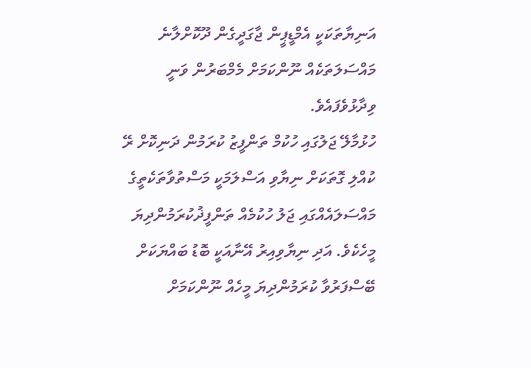އަނިޔާތަކަކީ އެމްޑީޕީން ޖާގަދީގެން ދޫކޮށްލާނެ މައްސަލަތަކެއް ނޫންކަމަށް މެމްބަރުން ވަނީ ވިދާޅުވެފައެވެ.
ހުޅުމާލޭ ޖަލުގައި ހުކުމް ތަންފީޒު ކުރަމުން ދަނިކޮށް ރޭ ކުއްލި ގޮތަކަށް ނިޔާވި އަސްލަމަކީ މަސްތުވާތަކެތީގެ މައްސަލައެއްގައި ޖަލު ހުކުމެއް ތަންފީޛުކުރަމުންދިޔަ މީހެކެވެ. އަދި ނިޔާވިއިރު އޭނާއަކީ ބޮޑު ބައްޔަކަށް ބޭސްފަރުވާ ކުރަމުންދިޔަ މީހެއް ނޫންކަމަށް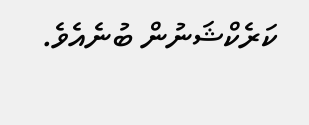ކަރެކްޝަނުން ބުނެއެވެ.